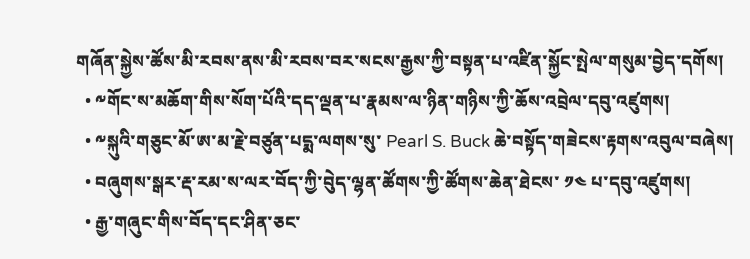གཞོན་སྐྱེས་ཚོས་མི་རབས་ནས་མི་རབས་བར་སངས་རྒྱས་ཀྱི་བསྟན་པ་འཛིན་སྐྱོང་སྤེལ་གསུམ་བྱེད་དགོས།
  • ༸གོང་ས་མཆོག་གིས་སོག་པོའི་དད་ལྡན་པ་རྣམས་ལ་ཉིན་གཉིས་ཀྱི་ཆོས་འབྲེལ་དབུ་འཛུགས།
  • ༸སྐུའི་གཅུང་མོ་ཨ་མ་རྗེ་བཙུན་པདྨ་ལགས་སུ་ Pearl S. Buck ཆེ་བསྟོད་གཟེངས་རྟགས་འབུལ་བཞེས།
  • བཞུགས་སྒར་རྡ་རམ་ས་ལར་བོད་ཀྱི་བེུད་ལྷན་ཚོགས་ཀྱི་ཚོགས་ཆེན་ཐེངས་ ༡༤ པ་དབུ་འཛུགས།
  • རྒྱ་གཞུང་གིས་བོད་དང་ཤིན་ཅང་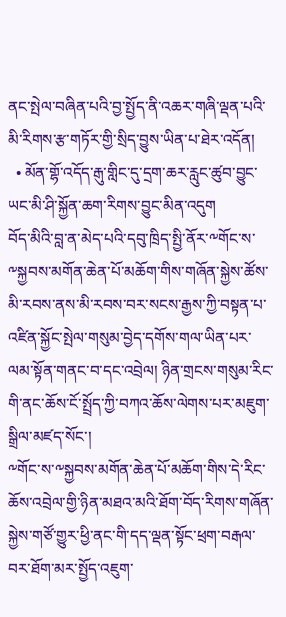ནང་སྤེལ་བཞིན་པའི་བྱ་སྤྱོད་ནི་འཆར་གཞི་ལྡན་པའི་མི་རིགས་རྩ་གཏོར་གྱི་སྲིད་བྱུས་ཡིན་པ་ཐེར་འདོན།
  • མོན་གྷོ་འདོད་རྒུ་གླིང་དུ་དྲག་ཆར་རླུང་ཚུབ་བྱུང་ཡང་མི་ཤི་སྐྱོན་ཆག་རིགས་བྱུང་མིན་འདུག
བོད་མིའི་བླ་ན་མེད་པའི་དབུ་ཁྲིད་སྤྱི་ནོར་༸གོང་ས་༸སྐྱབས་མགོན་ཆེན་པོ་མཆོག་གིས་གཞོན་སྐྱེས་ཚོས་མི་རབས་ནས་མི་རབས་བར་སངས་རྒྱས་ཀྱི་བསྟན་པ་འཛིན་སྐྱོང་སྤེལ་གསུམ་བྱེད་དགོས་གལ་ཡིན་པར་ལམ་སྟོན་གནང་བ་དང་འབྲེལ། ཉིན་གྲངས་གསུམ་རིང་གི་ནང་ཆོས་ངོ་སྤྲོད་ཀྱི་བཀའ་ཆོས་ལེགས་པར་མཇུག་སྒྲིལ་མཛད་སོང་།
༸གོང་ས་༸སྐྱབས་མགོན་ཆེན་པོ་མཆོག་གིས་དེ་རིང་ཆོས་འབྲེལ་གྱི་ཉིན་མཐའ་མའི་ཐོག་བོད་རིགས་གཞོན་སྐྱེས་གཙོ་གྱུར་ཕྱི་ནང་གི་དད་ལྡན་སྟོང་ཕྲག་བརྒལ་བར་ཐོག་མར་སྤྱོད་འཇུག་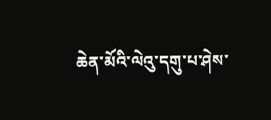ཆེན་མོའི་ལེའུ་དགུ་པ་ཤེས་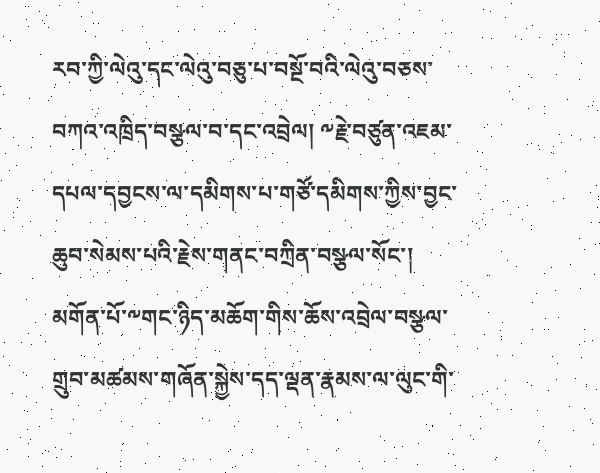རབ་ཀྱི་ལེའུ་དང་ལེའུ་བཅུ་པ་བསྔོ་བའི་ལེའུ་བཅས་བཀའ་འཁྲིད་བསྩལ་བ་དང་འབྲེལ། ༸རྗེ་བཙུན་འཇམ་དཔལ་དབྱངས་ལ་དམིགས་པ་གཙོ་དམིགས་ཀྱིས་བྱང་ཆུབ་སེམས་པའི་རྗེས་གནང་བཀྲིན་བསྩལ་སོང་།
མགོན་པོ་༸གང་ཉིད་མཆོག་གིས་ཆོས་འབྲེལ་བསྩལ་གྲུབ་མཚམས་གཞོན་སྐྱེས་དད་ལྡན་རྣམས་ལ་ལུང་གི་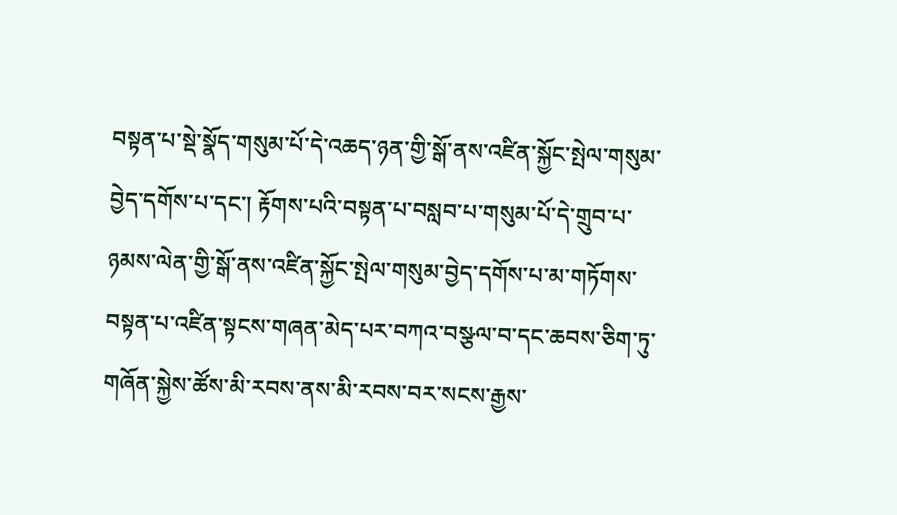བསྟན་པ་སྡེ་སྣོད་གསུམ་པོ་དེ་འཆད་ཉན་གྱི་སྒོ་ནས་འཛིན་སྐྱོང་སྤེལ་གསུམ་བྱེད་དགོས་པ་དང་། རྟོགས་པའི་བསྟན་པ་བསླབ་པ་གསུམ་པོ་དེ་གྲུབ་པ་ཉམས་ལེན་གྱི་སྒོ་ནས་འཛིན་སྐྱོང་སྤེལ་གསུམ་བྱེད་དགོས་པ་མ་གཏོགས་བསྟན་པ་འཛིན་སྟངས་གཞན་མེད་པར་བཀའ་བསྩལ་བ་དང་ཆབས་ཅིག་ཏུ་གཞོན་སྐྱེས་ཚོས་མི་རབས་ནས་མི་རབས་བར་སངས་རྒྱས་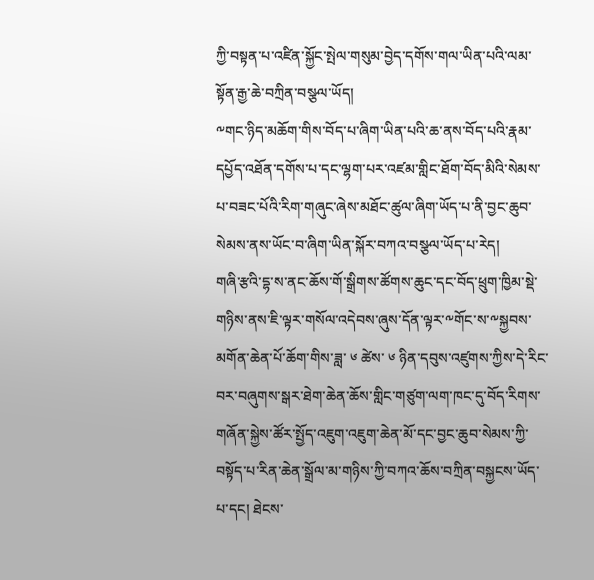ཀྱི་བསྟན་པ་འཛིན་སྐྱོང་སྤེལ་གསུམ་བྱེད་དགོས་གལ་ཡིན་པའི་ལམ་སྟོན་རྒྱ་ཆེ་བཀྲིན་བསྩལ་ཡོད།
༸གང་ཉིད་མཆོག་གིས་བོད་པ་ཞིག་ཡིན་པའི་ཆ་ནས་བོད་པའི་རྣམ་དཔྱོད་འཐོན་དགོས་པ་དང་ལྷག་པར་འཛམ་གླིང་ཐོག་བོད་མིའི་སེམས་པ་བཟང་པོའི་རིག་གཞུང་ཞེས་མཐོང་ཚུལ་ཞིག་ཡོད་པ་ནི་བྱང་ཆུབ་སེམས་ནས་ཡོང་བ་ཞིག་ཡིན་སྐོར་བཀའ་བསྩལ་ཡོད་པ་རེད།
གཞི་རྩའི་དྷ་ས་ནང་ཆོས་གོ་སྒྲིགས་ཚོགས་ཆུང་དང་བོད་ཕྲུག་ཁྱིམ་སྡེ་གཉིས་ནས་ཇི་ལྟར་གསོལ་འདེབས་ཞུས་དོན་ལྟར་༸གོང་ས་༸སྐྱབས་མགོན་ཆེན་པོ་ཆོག་གིས་ཟླ་ ༦ ཚེས་ ༦ ཉིན་དབུས་འཛུགས་ཀྱིས་དེ་རིང་བར་བཞུགས་སྒར་ཐེག་ཆེན་ཆོས་གླིང་གཙུག་ལག་ཁང་དུ་བོད་རིགས་གཞོན་སྐྱེས་ཚོར་སྤྱོད་འཇུག་འཇུག་ཆེན་མོ་དང་བྱང་ཆུབ་སེམས་ཀྱི་བསྟོད་པ་རིན་ཆེན་སྒྲོལ་མ་གཉིས་ཀྱི་བཀའ་ཆོས་བཀྲིན་བསྐྱངས་ཡོད་པ་དང། ཐེངས་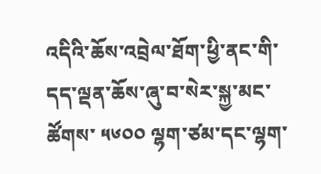འདིའི་ཆོས་འབྲེལ་ཐོག་ཕྱི་ནང་གི་དད་ལྡན་ཆོས་ཞུ་བ་སེར་སྐྱ་མང་ཚོགས་ ༥༦༠༠ ལྷག་ཙམ་དང་ལྷག་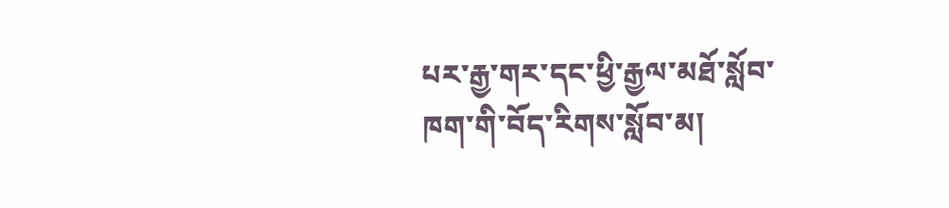པར་རྒྱ་གར་དང་ཕྱི་རྒྱལ་མཐོ་སློབ་ཁག་གི་བོད་རིགས་སློབ་མ།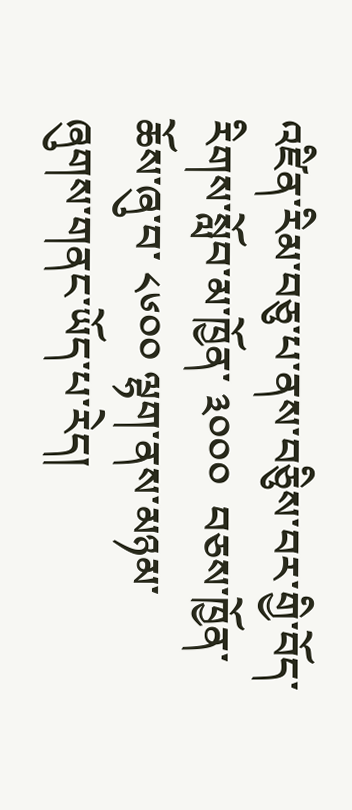འཛིན་རིམ་བཅུ་པ་ནས་བཅིུས་བར་གྱི་བོད་རིགས་སློབ་མ་ཁྱོན་ ༣༠༠༠  བཅས་ཁྱོན་ཆོས་ཞུ་བ་ ༨༦༠༠ ལྷག་ནས་མཉམ་ཞུགས་གནང་ཡོད་པ་རེད།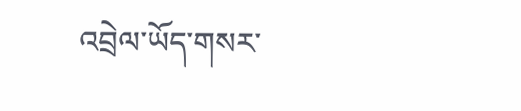འབྲེལ་ཡོད་གསར་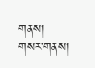གནས།
གསར་གནས།